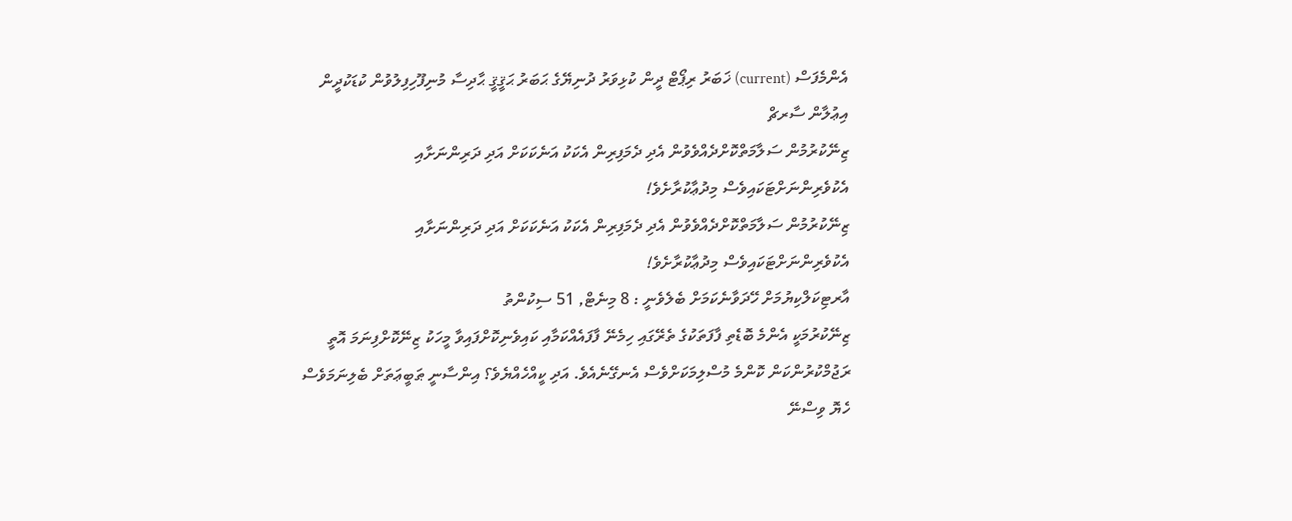އެންމެފަސް (current) ޚަބަރު ރިޕޯޓް ދީން ކުޅިވަރު ދުނިޔޭގެ ޙަބަރު ޙަޤީޤީ ޙާދިސާ މުނިފޫހިފިލުވުން ކުޑަކުދީން އިޢުލާން ސާރޗް
ޒިނޭކުރުމުން ސަލާމަތްކޮށްދެއްވެވުން އެދި ދެމަފިރިން އެކަކު އަނެކަކަށް އަދި ދަރިންނަށާއި އެކުވެރިންނަށްޓަކައިވެސް މިދުޢާކުރާށެވެ!
ޒިނޭކުރުމުން ސަލާމަތްކޮށްދެއްވެވުން އެދި ދެމަފިރިން އެކަކު އަނެކަކަށް އަދި ދަރިންނަށާއި އެކުވެރިންނަށްޓަކައިވެސް މިދުޢާކުރާށެވެ!
އާރޓިކަލްކިޔުމަށް ހޭދަވާނެކަމަށް ބެލެވެނީ : 8 މިނެޓް, 51 ސިކުންތު
ޒިނޭކުރުމަކީ އެންމެ ބޮޑެތި ފާފަތަކުގެ ތެރޭގައި ހިމެނޭ ފާފައެއްކަމާއި ކައިވެނިކޮށްފައިވާ މީހަކު ޒިނޭކޮށްފިނަމަ އޮތީ ރަޖުމްކުރުންކަން ކޮންމެ މުސްލިމަކަށްވެސް އެނގޭނެއެވެ. އަދި ކީއްހެއްޔެވެ؟ އިންސާނީ ޠަބީޢަތަށް ބެލިނަމަވެސް ހެޔޮ ވިސްނޭ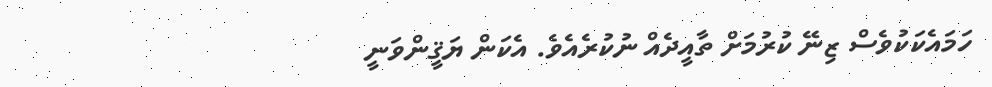ހަމައެކަކުވެސް ޒިނޭ ކުރުމަށް ތާއީދެއް ނުކުރެއެވެ. އެކަން ޔަޤީންވަނީ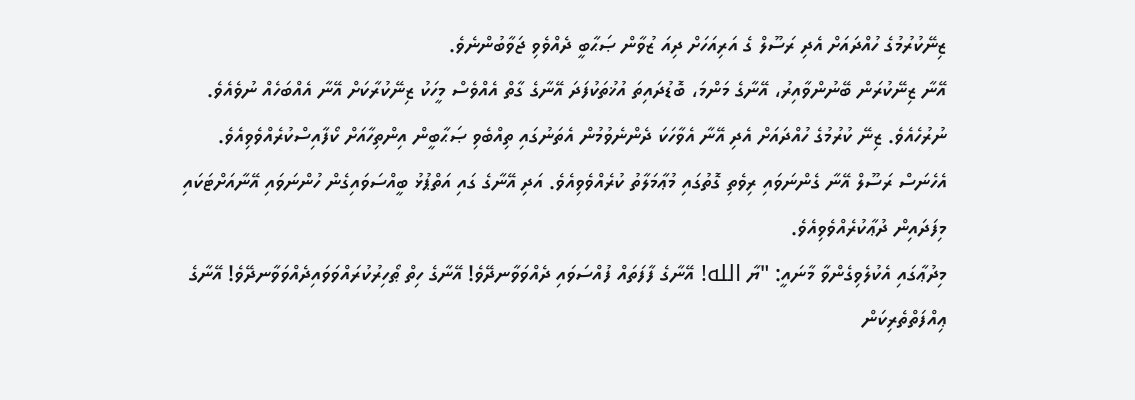ޒިނޭކުރުމުގެ ހުއްދައަށް އެދި ރަސޫލް ގެ އަރިއަހަށް ދިއަ ޒުވާން ޞަޙާބީ ދެއްވެވި ޖަވާބުންނެވެ.
އޭނާ ޒިނޭކުރަން ބޭނުންވާއިރު، އޭނާގެ މަންމަ، ބޮޑުދައިތަ އުޚުތަކުފަދަ އޭނާގެ ގާތް އެއްވެސް މީހަކު ޒިނޭކުރާކަށް އޭނާ އެއްބަހެއް ނުވެއެވެ. ނުރުހެއެވެ. ޒިނޭ ކުރުމުގެ ހުއްދައަށް އެދި އޭނާ އެވާހަކަ ދެންނެވުމުން އެތަނުގައި ތިއްބެވި ޞަޙާބީން އިންތިހާއަށް ކޯފާއިސްކުރެއްވެވިއެވެ. އެހެނަސް ރަސޫލް އޭނާ ގެންނަވައި ރިވެތި ގޮތުގައި މުޢާމަލާތު ކުރެއްވެވިއެވެ. އަދި އޭނާގެ ގައި އަތްޕުޅު ބީއްސަވައިގެން ހުންނަވައި އޭނާއަށްޓަކައި މިފަދައިން ދުޢާކުރެއްވެވިއެވެ.
މިދުޢާގައި އެކުލެވިގެންވާ މާނައީ: "ޔާ الله! އޭނާގެ ފާފަތައް ފުއްސަވައި ދެއްވަވާނދޭވެ! އޭނާގެ ހިތް ޠޯހިރުކުރައްވަވައިދެއްވަވާނދޭވެ! އޭނާގެ ޢިއްފަތްތެރިކަން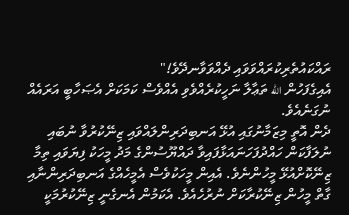ރައްކައުތެރިކުރައްވަވައި ދެއްވަވާނދޭވެ!"
އެއިގެފަހުން الله ތަޢާލާ ނަހީކުރެއްވެވި އެއްވެސް ކަމަކަށް އެޞަހާބީ އަރައެއް ނުގަނެއެވެ.
ދެން އޮތީ މިޒަމާނުގައި އުޅޭ އަނބިދަރިންލައްވައި ޒިނޭކުރުވާ ނުބައި ނުލަފާކަން ހައްދުފަހަނައަޅާފައިވާ ދައްޔޫސުންގެ މަދު މީހަކު ފިޔަވައި ތިމާ ޒިނޭކޮށްއުޅޭ މީހުންނެވެ. އެއިން މީހަކުވެސް އެމީހެއްގެ އަނބިދަރިންނާއި ގާތް މީހުން ޒިނޭކުރާކަށް ނުރުހެއެވެ. އެކަމުން އެނގެނީ ޒިނޭކުރުމަކީ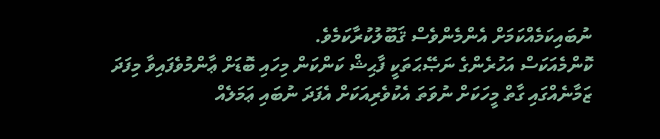ނުބައިކަމެއްކަމަށް އެންމެންވެސް ޤަބޫލުކުރާކަމެވެ.
ކޮންމެއަކަސް އަހުރެންގެ ނަޞޭޙަތަކީ ފާޙިޝް ކަންކަން މިހައި ބޮޑަށް ޢާންމުވެފައިވާ މިފަދަ ޒަމާނެއްގައި ގާތް މީހަކަށް ނުވަތަ އެކުވެރިއަކަށް އެފަދަ ނުބައި ޢަމަލެއް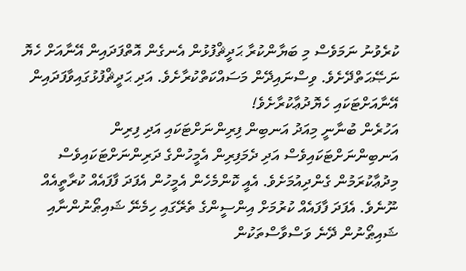ކުރެވުނު ނަމަވެސް މި ބަޔާންކުރާ ޙަދީޘްފުޅުން އެނގެން އޮތްފަދައިން އޭނާއަށް ހެޔޮ ނަޞޭޙަތްދޭށެވެ. ވިސްނައިދޭން މަސައްކަތްކުރާށެވެ. އަދި ޙަދީޘްފުޅުގައިވާފަދައިން އޭނާއަށްޓަކައި ހެޔޮދުޢާކުރާށެވެ!
އަހުރެން ބުނާނީ މިއަދު އަނބިން ފިރިންނަށްޓަކައި އަދި ފިރިން އަނބިންނަށްޓަކައިވެސް އަދި ދެމަފިރިން އެމީހުންގެ ދަރިންނަށްޓަކައިވެސް މިދުޢާކުރަމުން ގެންދިއުމަށެވެ. އެއީ ކޮންމެހެން އެމީހުން އެފަދަ ފާފައެއް ކުރާތީއެއް ނޫނެވެ. އެފަދަ ފާފައެއް ކުރުމަށް އިންސީންގެ ތެރޭގައި ހިމެނޭ ޝައިޠޯނުންނާއި ޝައިޠޯނުން ދޭނެ ވަސްވާސްތަކުން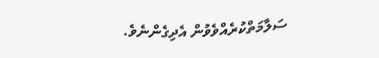ސަލާމަތްކުރެއްވެވުން އެދިގެންނެވެ.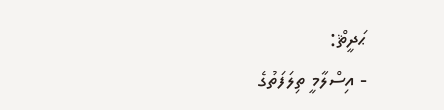ޙަދީޘް:
- އިސްލާމީ ތިލަފަތުގެ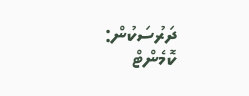ދަރުސަކުން:
ކޮމެންޓް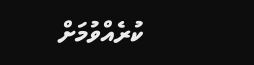ކުރެއްވުމަށް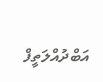އަބްދުއްލަތީފް